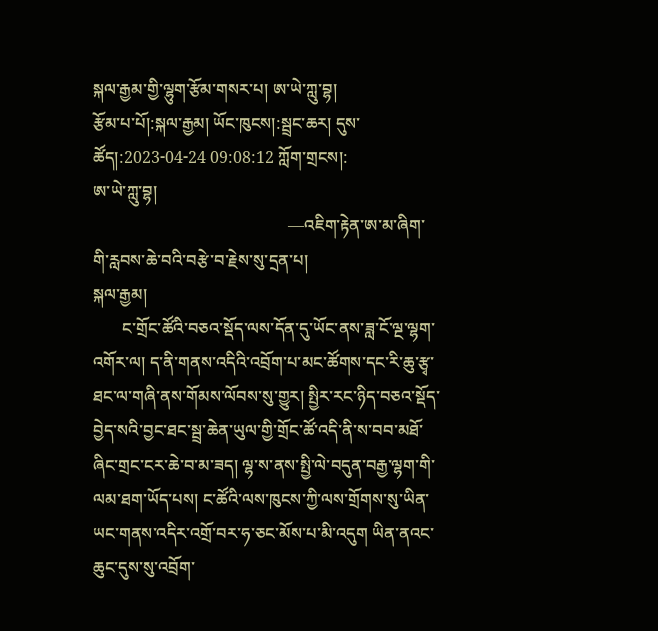སྐལ་རྒྱམ་གྱི་ལྷུག་རྩོམ་གསར་པ། ཨ་ཡེ་ཀླུ་བྷ།
རྩོམ་པ་པོ།:སྐལ་རྒྱམ། ཡོང་ཁུངས།:སྦྲང་ཆར། དུས་ཚོད།:2023-04-24 09:08:12 ཀློག་གྲངས།:
ཨ་ཡེ་ཀླུ་བྷ།
                                               —འཇིག་རྟེན་ཨ་མ་ཞིག་གི་རླབས་ཆེ་བའི་བརྩེ་བ་རྗེས་སུ་དྲན་པ།
སྐལ་རྒྱམ།
       ང་གྲོང་ཚོའི་བཅའ་སྡོད་ལས་དོན་དུ་ཡོང་ནས་ཟླ་ངོ་ལྔ་ལྷག་འགོར་ལ། ད་ནི་གནས་འདིའི་འབྲོག་པ་མང་ཚོགས་དང་རི་ཆུ་རྩྭ་ཐང་ལ་གཞི་ནས་གོམས་ལོབས་སུ་གྱུར། སྤྱིར་རང་ཉིད་བཅའ་སྡོད་བྱེད་སའི་བྱང་ཐང་སྦྲ་ཆེན་ཡུལ་གྱི་གྲོང་ཚོ་འདི་ནི་ས་བབ་མཐོ་ཞིང་གྲང་ངར་ཆེ་བ་མ་ཟད། ལྷ་ས་ནས་སྤྱི་ལེ་བདུན་བརྒྱ་ལྷག་གི་ལམ་ཐག་ཡོད་པས། ང་ཚོའི་ལས་ཁུངས་ཀྱི་ལས་གྲོགས་སུ་ཡིན་ཡང་གནས་འདིར་འགྲོ་བར་ཧ་ཅང་མོས་པ་མི་འདུག ཡིན་ནའང་ཆུང་དུས་སུ་འབྲོག་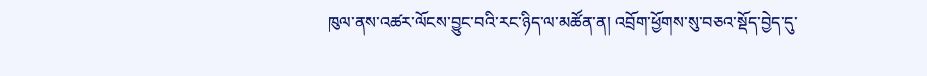ཁུལ་ནས་འཚར་ལོངས་བྱུང་བའི་རང་ཉིད་ལ་མཚོན་ན། འབྲོག་ཕྱོགས་སུ་བཅའ་སྡོད་བྱེད་དུ་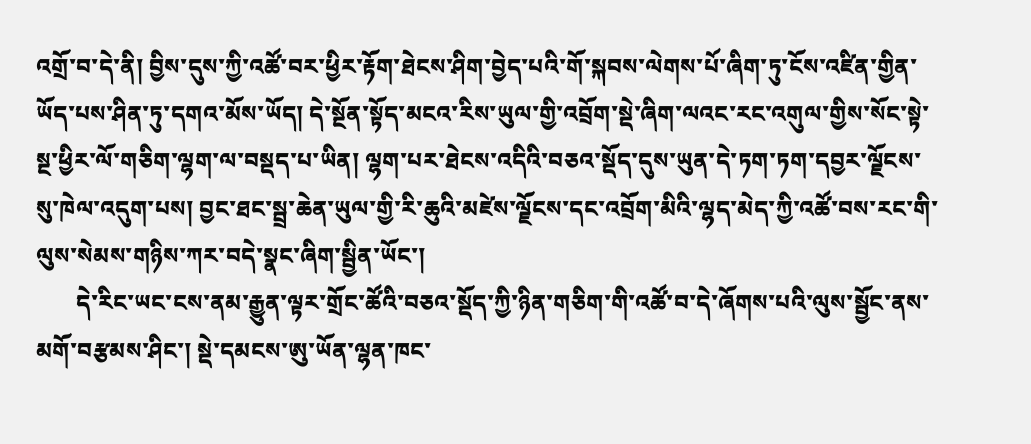འགྲོ་བ་དེ་ནི། བྱིས་དུས་ཀྱི་འཚོ་བར་ཕྱིར་རྟོག་ཐེངས་ཤིག་བྱེད་པའི་གོ་སྐབས་ལེགས་པོ་ཞིག་ཏུ་ངོས་འཛིན་གྱིན་ཡོད་པས་ཤིན་ཏུ་དགའ་མོས་ཡོད། དེ་སྔོན་སྟོད་མངའ་རིས་ཡུལ་གྱི་འབྲོག་སྡེ་ཞིག་ལའང་རང་འགུལ་གྱིས་སོང་སྟེ་སྔ་ཕྱིར་ལོ་གཅིག་ལྷག་ལ་བསྡད་པ་ཡིན། ལྷག་པར་ཐེངས་འདིའི་བཅའ་སྡོད་དུས་ཡུན་དེ་ཏག་ཏག་དབྱར་ལྗོངས་སུ་ཁེལ་འདུག་པས། བྱང་ཐང་སྦྲ་ཆེན་ཡུལ་གྱི་རི་ཆུའི་མཛེས་ལྗོངས་དང་འབྲོག་མིའི་ལྷད་མེད་ཀྱི་འཚོ་བས་རང་གི་ལུས་སེམས་གཉིས་ཀར་བདེ་སྣང་ཞིག་སྦྱིན་ཡོང་།
       དེ་རིང་ཡང་ངས་ནམ་རྒྱུན་ལྟར་གྲོང་ཚོའི་བཅའ་སྡོད་ཀྱི་ཉིན་གཅིག་གི་འཚོ་བ་དེ་ཞོགས་པའི་ལུས་སྦྱོང་ནས་མགོ་བརྩམས་ཤིང་། སྡེ་དམངས་ཨུ་ཡོན་ལྷན་ཁང་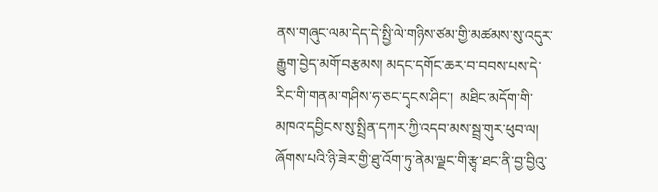ནས་གཞུང་ལམ་དེད་དེ་སྤྱི་ལེ་གཉིས་ཙམ་གྱི་མཚམས་སུ་འདུར་རྒྱུག་བྱེད་མགོ་བརྩམས། མདང་དགོང་ཆར་བ་བབས་པས་དེ་རིང་གི་གནམ་གཤིས་ཧ་ཅང་དྭངས་ཤིང་།  མཐིང་མདོག་གི་མཁའ་དབྱིངས་སུ་སྤྲིན་དཀར་ཀྱི་འདབ་མས་སྦྲ་གུར་ཕུབ་ལ། ཞོགས་པའི་ཉི་ཟེར་གྱི་ཐུ་འོག་ཏུ་ནེམ་ལྗང་གི་རྩྭ་ཐང་ནི་བྱ་བྱིའུ་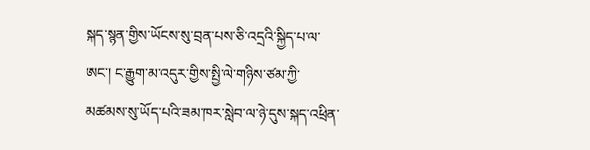སྐད་སྙན་གྱིས་ཡོངས་སུ་བྲན་པས་ཅི་འདྲའི་སྐྱིད་པ་ལ་ཨང་། ང་རྒྱུག་མ་འདུར་གྱིས་སྤྱི་ལེ་གཉིས་ཙམ་ཀྱི་མཚམས་སུ་ཡོད་པའི་ཟམ་ཁར་སླེབ་ལ་ཉེ་དུས་སྐད་འཕྲིན་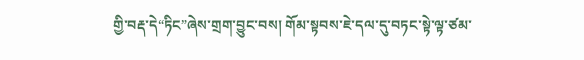གྱི་བརྡ་དེ“ཏིང”ཞེས་གྲག་བྱུང་བས། གོམ་སྟབས་ཇེ་དལ་དུ་བཏང་སྟེ་ལྟ་ཙམ་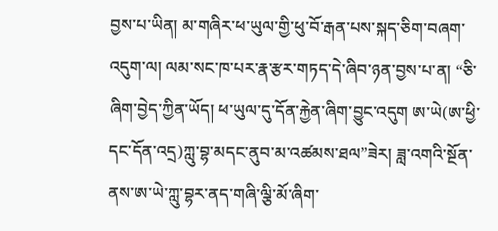བྱས་པ་ཡིན། མ་གཞིར་ཕ་ཡུལ་གྱི་ཕུ་བོ་རྒན་པས་སྐད་ཅིག་བཞག་འདུག་ལ། ལམ་སང་ཁ་པར་རྣ་རྩར་གཏད་དེ་ཞིབ་ཉན་བྱས་པ་ན། “ཅི་ཞིག་བྱེད་ཀྱིན་ཡོད། ཕ་ཡུལ་དུ་དོན་རྐྱེན་ཞིག་བྱུང་འདུག ཨ་ཡེ(ཨ་ཕྱི་དང་དོན་འདྲ)ཀླུ་བྷ་མདང་ནུབ་མ་འཚམས་ཐལ”ཟེར། ཟླ་འགའི་སྔོན་ནས་ཨ་ཡེ་ཀླུ་བྷར་ནད་གཞི་ལྕི་མོ་ཞིག་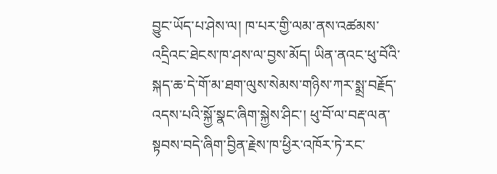བྱུང་ཡོད་པ་ཤེས་ལ། ཁ་པར་གྱི་ལམ་ནས་འཚམས་འདྲིའང་ཐེངས་ཁ་ཤས་ལ་བྱས་མོད། ཡིན་ནའང་ཕུ་བོའི་སྐད་ཆ་དེ་གོ་མ་ཐག་ལུས་སེམས་གཉིས་ཀར་སྨྲ་བརྗོད་འདས་པའི་སྐྱོ་སྣང་ཞིག་སྐྱེས་ཤིང་། ཕུ་བོ་ལ་བརྡ་ལན་སྟབས་བདེ་ཞིག་བྱིན་རྗེས་ཁ་ཕྱིར་འཁོར་ཏེ་རང་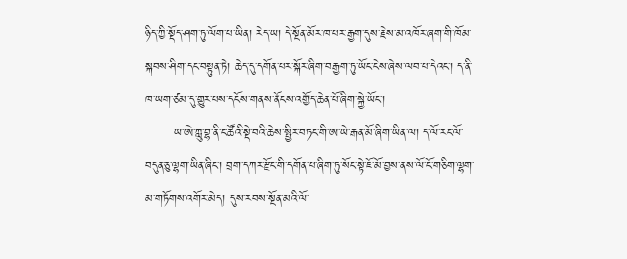ཉིད་ཀྱི་སྡོད་ཤག་ཏུ་ལོག་པ་ཡིན། རེད་ཡ། དེ་སྔོན་མོར་ཁ་པར་རྒྱག་དུས་རྗེས་མ་འཁོར་ཞག་གི་ཁོམ་སྐབས་ཤིག་དང་བསྟུན་ཏེ། ཆེད་དུ་དགོན་པར་སྐོར་ཞིག་བརྒྱག་ཏུ་ཡོང་ངེས་ཞེས་ལབ་པ་དེའང་། ད་ནི་ཁ་ཡག་ཙམ་དུ་གྱུར་པས་དངོས་གནས་ནོངས་འགྱོད་ཆེན་པོ་ཞིག་སྐྱེ་ཡོང་།
       ཡ་ཨེ་ཀླུ་བྷ་ནི་ང་ཚོའི་སྡེ་བའི་ཆེས་སྤྱིར་བཏང་གི་ཨ་ཡེ་རྒན་མོ་ཞིག་ཡིན་ལ། ད་ལོ་རང་ལོ་བདུན་ཅུ་ལྷག་ཡིན་ཞིང་། བྲག་དཀར་རྫོང་གི་དགོན་པ་ཞིག་ཏུ་སོང་སྟེ་ཇོ་མོ་བྱས་ནས་ལོ་ངོ་གཅིག་ལྷག་མ་གཏོགས་འགོར་མེད། དུས་རབས་སྔོན་མའི་ལོ་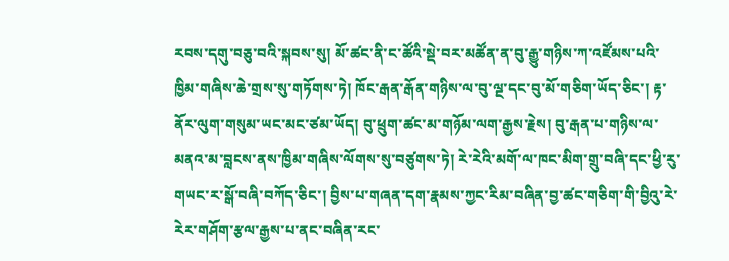རབས་དགུ་བཅུ་བའི་སྐབས་སུ། མོ་ཚང་ནི་ང་ཚོའི་སྡེ་བར་མཚོན་ན་བུ་རྒྱུ་གཉིས་ཀ་འཛོམས་པའི་ཁྱིམ་གཞིས་ཆེ་གྲས་སུ་གཏོགས་ཏེ། ཁོང་རྒན་རྒོན་གཉིས་ལ་བུ་ལྔ་དང་བུ་མོ་གཅིག་ཡོད་ཅིང་། རྟ་ནོར་ལུག་གསུམ་ཡང་མང་ཙམ་ཡོད། བུ་ཕྲུག་ཚང་མ་གཉོམ་ལག་རྒྱས་རྗེས། བུ་རྒན་པ་གཉིས་ལ་མནའ་མ་བླངས་ནས་ཁྱིམ་གཞིས་ལོགས་སུ་བཙུགས་ཏེ། རེ་རེའི་མགོ་ལ་ཁང་མིག་གྲུ་བཞི་དང་ཕྱི་རུ་གཡང་ར་སྒོ་བཞི་བཀོད་ཅིང་། བྱིས་པ་གཞན་དག་རྣམས་ཀྱང་རིམ་བཞིན་བྱ་ཚང་གཅིག་གི་བྱིའུ་རེ་རེར་གཤོག་རྩལ་རྒྱས་པ་ནང་བཞིན་རང་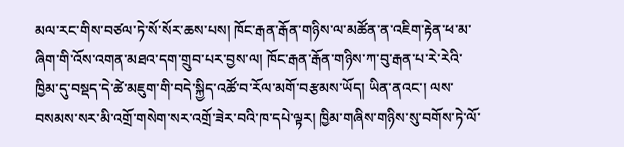མལ་རང་གིས་བཙལ་ཏེ་སོ་སོར་ཆས་པས། ཁོང་རྒན་རྒོན་གཉིས་ལ་མཚོན་ན་འཇིག་རྟེན་ཕ་མ་ཞིག་གི་འོས་འགན་མཐའ་དག་གྲུབ་པར་བྱས་ལ། ཁོང་རྒན་རྒོན་གཉིས་ཀ་བུ་རྒན་པ་རེ་རེའི་ཁྱིམ་དུ་བསྡད་དེ་ཚེ་མཇུག་གི་བདེ་སྐྱིད་འཚོ་བ་རོལ་མགོ་བརྩམས་ཡོད། ཡིན་ནའང་། ལས་བསམས་སར་མི་འགྲོ་གསེག་སར་འགྲོ་ཟེར་བའི་ཁ་དཔེ་ལྟར། ཁྱིམ་གཞིས་གཉིས་སུ་བགོས་ཏེ་ལོ་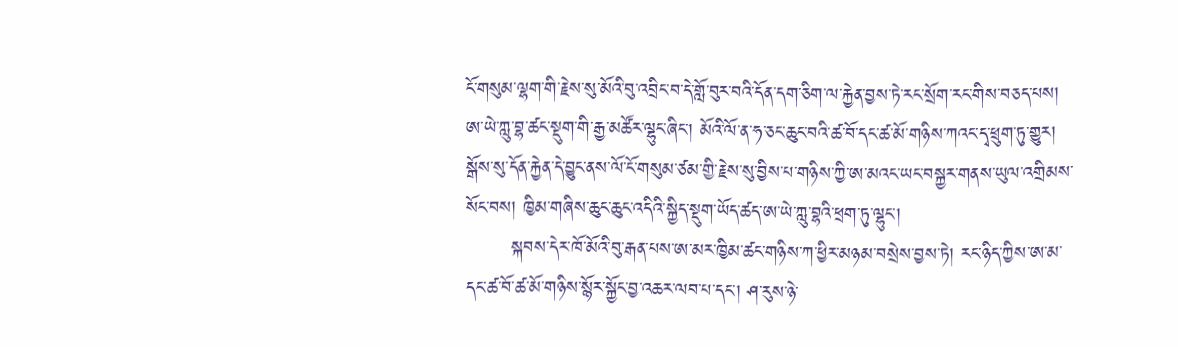ངོ་གསུམ་ལྷག་གི་རྗེས་སུ་མོའི་བུ་འབྲིང་བ་དེ་གློ་བུར་བའི་དོན་དག་ཅིག་ལ་རྐྱེན་བྱས་ཏེ་རང་སྲོག་རང་གིས་བཅད་པས། ཨ་ཡེ་ཀླུ་བྷ་ཚང་སྡུག་གི་རྒྱ་མཚོར་ལྷུང་ཞིང་། མོའི་ལོ་ན་ཧ་ཅང་ཆུང་བའི་ཚ་བོ་དང་ཚ་མོ་གཉིས་ཀའང་དྭ་ཕྲུག་ཏུ་གྱུར། སྒོས་སུ་དོན་རྐྱེན་དེ་བྱུང་ནས་ལོ་ངོ་གསུམ་ཙམ་གྱི་རྗེས་སུ་བྱིས་པ་གཉིས་ཀྱི་ཨ་མའང་ཡང་བསྐྱར་གནས་ཡུལ་འགྲིམས་སོང་བས། ཁྱིམ་གཞིས་ཆུང་ཆུང་འདིའི་སྐྱིད་སྡུག་ཡོད་ཚད་ཨ་ཡེ་ཀླུ་བྷའི་ཕྲག་ཏུ་ལྷུང་།
       སྐབས་དེར་ཁོ་མོའི་བུ་རྒན་པས་ཨ་མར་ཁྱིམ་ཚང་གཉིས་ཀ་ཕྱིར་མཉམ་བསྲེས་བྱས་ཏེ། རང་ཉིད་ཀྱིས་ཨ་མ་དང་ཚ་བོ་ཚ་མོ་གཉིས་སྙོར་སྐྱོང་བྱ་འཆར་ལབ་པ་དང་། ཤ་རུས་ཉེ་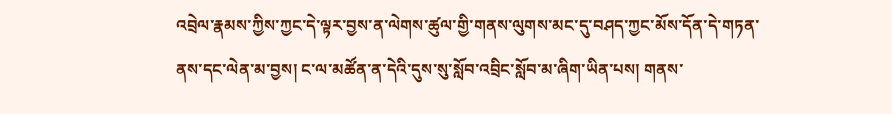འབྲེལ་རྣམས་ཀྱིས་ཀྱང་དེ་ལྟར་བྱས་ན་ལེགས་ཚུལ་གྱི་གནས་ལུགས་མང་དུ་བཤད་ཀྱང་མོས་དོན་དེ་གཏན་ནས་དང་ལེན་མ་བྱས། ང་ལ་མཚོན་ན་དེའི་དུས་སུ་སློབ་འབྲིང་སློབ་མ་ཞིག་ཡིན་པས། གནས་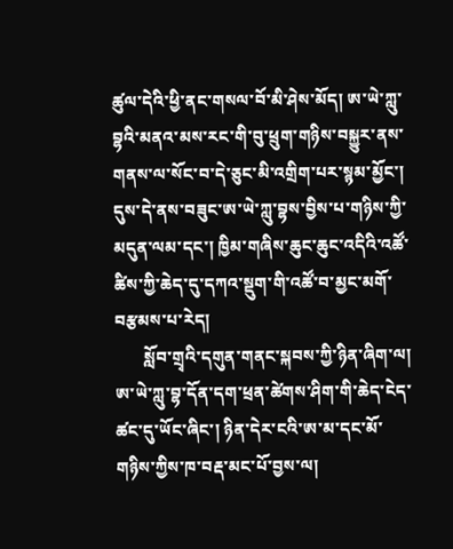ཚུལ་དེའི་ཕྱི་ནང་གསལ་བོ་མི་ཤེས་མོད། ཨ་ཡེ་ཀླུ་བྷའི་མནའ་མས་རང་གི་བུ་ཕྲུག་གཉིས་བསྐྱུར་ནས་གནས་ལ་སོང་བ་དེ་ཅུང་མི་འགྲིག་པར་སྙམ་མྱོང་། དུས་དེ་ནས་བཟུང་ཨ་ཡེ་ཀླུ་བྷས་བྱིས་པ་གཉིས་ཀྱི་མདུན་ལམ་དང་། ཁྱིམ་གཞིས་ཆུང་ཆུང་འདིའི་འཚོ་ཚིས་ཀྱི་ཆེད་དུ་དཀའ་སྡུག་གི་འཚོ་བ་མྱང་མགོ་བརྩམས་པ་རེད།
       སློབ་གྲྭའི་དགུན་གནང་སྐབས་ཀྱི་ཉིན་ཞིག་ལ། ཨ་ཡེ་ཀླུ་བྷ་དོན་དག་ཕྲན་ཚེགས་ཤིག་གི་ཆེད་ངེད་ཚང་དུ་ཡོང་ཞིང་། ཉིན་དེར་ངའི་ཨ་མ་དང་མོ་གཉིས་ཀྱིས་ཁ་བརྡ་མང་པོ་བྱས་ལ།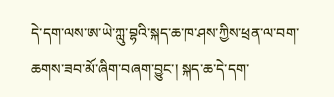དེ་དག་ལས་ཨ་ཡེ་ཀླུ་བྷའི་སྐད་ཆ་ཁ་ཤས་ཀྱིས་ཕྲན་ལ་བག་ཆགས་ཟབ་མོ་ཞིག་བཞག་བྱུང་། སྐད་ཆ་དེ་དག་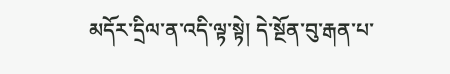མདོར་དྲིལ་ན་འདི་ལྟ་སྟེ། དེ་སྔོན་བུ་རྒན་པ་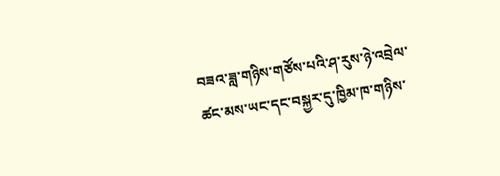བཟའ་ཟླ་གཉིས་གཙོས་པའི་ཤ་རུས་ཉེ་འབྲེལ་ཚང་མས་ཡང་དང་བསྐྱར་དུ་ཁྱིམ་ཁ་གཉིས་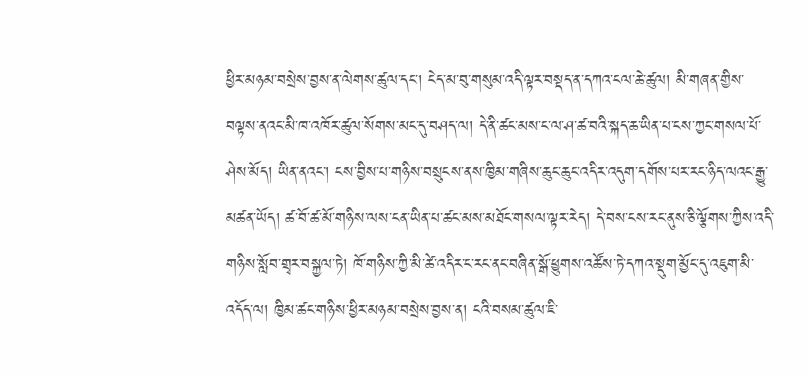ཕྱིར་མཉམ་བསྲེས་བྱས་ན་ལེགས་ཚུལ་དང་། ངེད་མ་བུ་གསུམ་འདི་ལྟར་བསྡད་ན་དཀའ་ངལ་ཆེ་ཚུལ། མི་གཞན་གྱིས་བལྟས་ནའང་མི་ཁ་འཁོར་ཚུལ་སོགས་མང་དུ་བཤད་ལ། དེ་ནི་ཚང་མས་ང་ལ་ཤ་ཚ་བའི་སྐད་ཆ་ཡིན་པ་ངས་ཀྱང་གསལ་པོ་ཤེས་མོད། ཡིན་ནའང་། ངས་བྱིས་པ་གཉིས་བསྲུངས་ནས་ཁྱིམ་གཞིས་ཆུང་ཆུང་འདིར་འདུག་དགོས་པར་རང་ཉིད་ལའང་རྒྱུ་མཚན་ཡོད། ཚ་བོ་ཚ་མོ་གཉིས་ལས་ངན་ཡིན་པ་ཚང་མས་མཐོང་གསལ་ལྟར་རེད། དེ་བས་ངས་རང་ནུས་ཅི་ལྕོགས་ཀྱིས་འདི་གཉིས་སློབ་གྲྭར་བསྐྱལ་ཏེ། ཁོ་གཉིས་ཀྱི་མི་ཚེ་འདིར་ང་རང་ནང་བཞིན་སྒོ་ཕྱུགས་འཚོས་ཏེ་དཀའ་སྡུག་མྱོང་དུ་འཇུག་མི་འདོད་ལ། ཁྱིམ་ཚང་གཉིས་ཕྱིར་མཉམ་བསྲེས་བྱས་ན། ངའི་བསམ་ཚུལ་ཇི་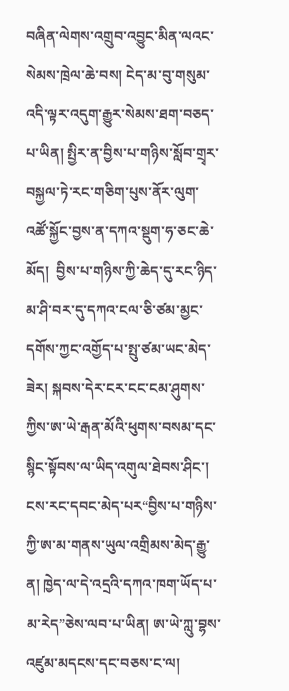བཞིན་ལེགས་འགྲུབ་འབྱུང་མིན་ལའང་སེམས་ཁྲེལ་ཆེ་བས། ངེད་མ་བུ་གསུམ་འདི་ལྟར་འདུག་རྒྱུར་སེམས་ཐག་བཅད་པ་ཡིན། སྤྱིར་ན་བྱིས་པ་གཉིས་སློབ་གྲྭར་བསྐྱལ་ཏེ་རང་གཅིག་པུས་ནོར་ལུག་འཚོ་སྐྱོང་བྱས་ན་དཀའ་སྡུག་ཧ་ཅང་ཆེ་མོད།  བྱིས་པ་གཉིས་ཀྱི་ཆེད་དུ་རང་ཉིད་མ་ཤི་བར་དུ་དཀའ་ངལ་ཅི་ཙམ་མྱང་དགོས་ཀྱང་འགྱོད་པ་སྤུ་ཙམ་ཡང་མེད་ཟེར། སྐབས་དེར་ངར་ངང་ངམ་ཤུགས་ཀྱིས་ཨ་ཡེ་རྒན་མོའི་ཕུགས་བསམ་དང་སྙིང་སྟོབས་ལ་ཡིད་འགུལ་ཐེབས་ཤིང་། ངས་རང་དབང་མེད་པར“བྱིས་པ་གཉིས་ཀྱི་ཨ་མ་གནས་ཡུལ་འགྲིམས་མེད་རྒྱུ་ན། ཁྱེད་ལ་དེ་འདྲའི་དཀའ་ཁག་ཡོད་པ་མ་རེད”ཅེས་ལབ་པ་ཡིན། ཨ་ཡེ་ཀླུ་བྷས་འཛུམ་མདངས་དང་བཅས་ང་ལ།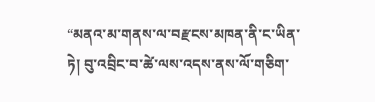“མནའ་མ་གནས་ལ་བརྫངས་མཁན་ནི་ང་ཡིན་ཏེ། བུ་འབྲིང་བ་ཚེ་ལས་འདས་ནས་ལོ་གཅིག་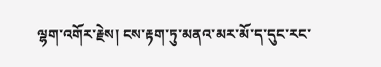ལྷག་འགོར་རྗེས། ངས་རྟག་ཏུ་མནའ་མར་མོ་ད་དུང་རང་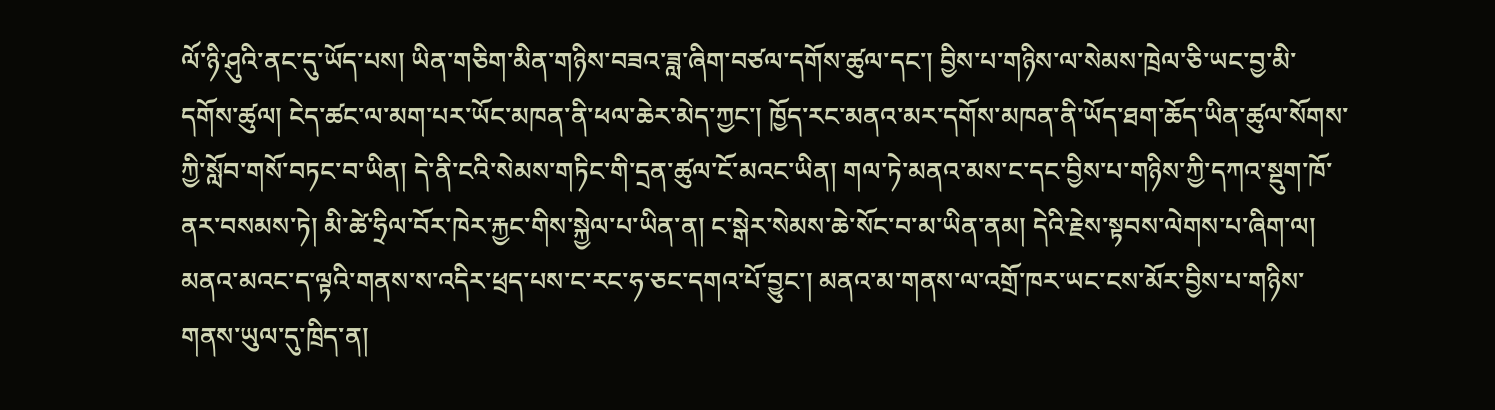ལོ་ཉི་ཤུའི་ནང་དུ་ཡོད་པས། ཡིན་གཅིག་མིན་གཉིས་བཟའ་ཟླ་ཞིག་བཙལ་དགོས་ཚུལ་དང་། བྱིས་པ་གཉིས་ལ་སེམས་ཁྲེལ་ཅི་ཡང་བྱ་མི་དགོས་ཚུལ། ངེད་ཚང་ལ་མག་པར་ཡོང་མཁན་ནི་ཕལ་ཆེར་མེད་ཀྱང་། ཁྱོད་རང་མནའ་མར་དགོས་མཁན་ནི་ཡོད་ཐག་ཆོད་ཡིན་ཚུལ་སོགས་ཀྱི་སློབ་གསོ་བཏང་བ་ཡིན། དེ་ནི་ངའི་སེམས་གཏིང་གི་དྲན་ཚུལ་ངོ་མའང་ཡིན། གལ་ཏེ་མནའ་མས་ང་དང་བྱིས་པ་གཉིས་ཀྱི་དཀའ་སྡུག་ཁོ་ནར་བསམས་ཏེ། མི་ཚེ་ཧྲིལ་བོར་ཁེར་རྐྱང་གིས་སྐྱེལ་པ་ཡིན་ན། ང་སྒེར་སེམས་ཆེ་སོང་བ་མ་ཡིན་ནམ། དེའི་རྗེས་སྟབས་ལེགས་པ་ཞིག་ལ། མནའ་མའང་ད་ལྟའི་གནས་ས་འདིར་ཕྲད་པས་ང་རང་ཧ་ཅང་དགའ་པོ་བྱུང་། མནའ་མ་གནས་ལ་འགྲོ་ཁར་ཡང་ངས་མོར་བྱིས་པ་གཉིས་གནས་ཡུལ་དུ་ཁྲིད་ན།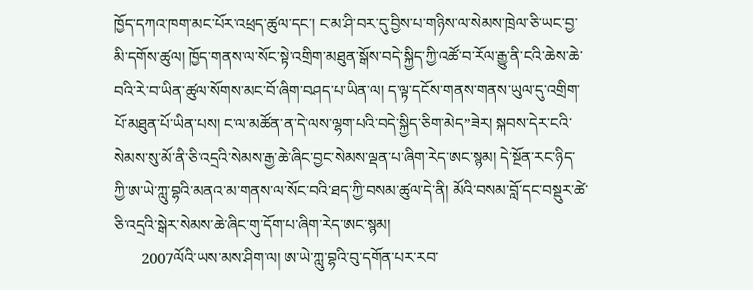ཁྱོད་དཀའ་ཁག་མང་པོར་འཕྲད་ཚུལ་དང་། ང་མ་ཤི་བར་དུ་བྱིས་པ་གཉིས་ལ་སེམས་ཁྲེལ་ཅི་ཡང་བྱ་མི་དགོས་ཚུལ། ཁྱོད་གནས་ལ་སོང་སྟེ་འགྲིག་མཐུན་སྒོས་བདེ་སྐྱིད་ཀྱི་འཚོ་བ་རོལ་རྒྱུ་ནི་ངའི་ཆེས་ཆེ་བའི་རེ་བ་ཡིན་ཚུལ་སོགས་མང་བོ་ཞིག་བཤད་པ་ཡིན་ལ། ད་ལྟ་དངོས་གནས་གནས་ཡུལ་དུ་འགྲིག་པོ་མཐུན་པོ་ཡིན་པས། ང་ལ་མཚོན་ན་དེ་ལས་ལྷག་པའི་བདེ་སྐྱིད་ཅིག་མེད”ཟེར། སྐབས་དེར་ངའི་སེམས་སུ་མོ་ནི་ཅི་འདྲའི་སེམས་རྒྱ་ཆེ་ཞིང་བྱང་སེམས་ལྡན་པ་ཞིག་རེད་ཨང་སྙམ། དེ་སྔོན་རང་ཉིད་ཀྱི་ཨ་ཡེ་ཀླུ་བྷའི་མནའ་མ་གནས་ལ་སོང་བའི་ཐད་ཀྱི་བསམ་ཚུལ་དེ་ནི། མོའི་བསམ་བློ་དང་བསྡུར་ཚེ་ཅི་འདྲའི་སྒེར་སེམས་ཆེ་ཞིང་གུ་དོག་པ་ཞིག་རེད་ཨང་སྙམ།
       2007ལོའི་ཡས་མས་ཤིག་ལ། ཨ་ཡེ་ཀླུ་བྷའི་བུ་དགོན་པར་རབ་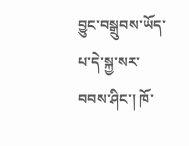བྱུང་བསྒྲུབས་ཡོད་པ་དེ་སྐྱ་སར་བབས་ཤིང་། ཁོ་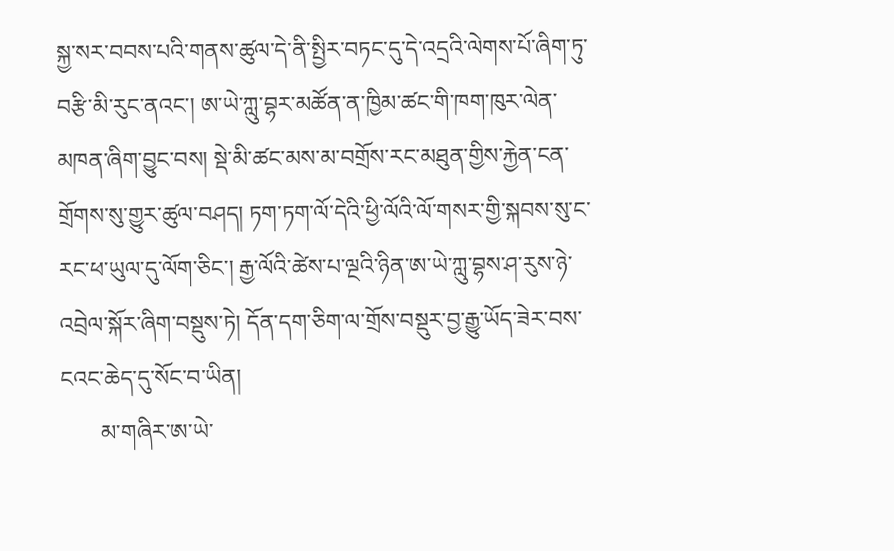སྐྱ་སར་བབས་པའི་གནས་ཚུལ་དེ་ནི་སྤྱིར་བཏང་དུ་དེ་འདྲའི་ལེགས་པོ་ཞིག་ཏུ་བརྩི་མི་རུང་ནའང་། ཨ་ཡེ་ཀླུ་བྷར་མཚོན་ན་ཁྱིམ་ཚང་གི་ཁག་ཁུར་ལེན་མཁན་ཞིག་བྱུང་བས། སྡེ་མི་ཚང་མས་མ་བགྲོས་རང་མཐུན་གྱིས་རྐྱེན་ངན་གྲོགས་སུ་གྱུར་ཚུལ་བཤད། ཏག་ཏག་ལོ་དེའི་ཕྱི་ལོའི་ལོ་གསར་གྱི་སྐབས་སུ་ང་རང་ཕ་ཡུལ་དུ་ལོག་ཅིང་། རྒྱ་ལོའི་ཚེས་པ་ལྔའི་ཉིན་ཨ་ཡེ་ཀླུ་བྷས་ཤ་རུས་ཉེ་འབྲེལ་སྐོར་ཞིག་བསྡུས་ཏེ། དོན་དག་ཅིག་ལ་གྲོས་བསྡུར་བྱ་རྒྱུ་ཡོད་ཟེར་བས་ངའང་ཆེད་དུ་སོང་བ་ཡིན།
       མ་གཞིར་ཨ་ཡེ་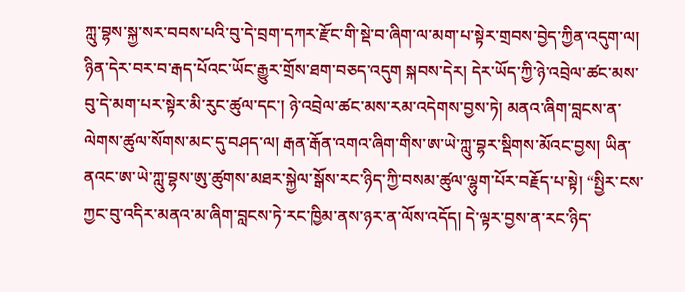ཀླུ་བྷས་སྐྱ་སར་བབས་པའི་བུ་དེ་བྲག་དཀར་རྫོང་གི་སྡེ་བ་ཞིག་ལ་མག་པ་སྟེར་གྲབས་བྱེད་ཀྱིན་འདུག་ལ། ཉིན་དེར་བར་བ་རྒད་པོའང་ཡོང་རྒྱུར་གྲོས་ཐག་བཅད་འདུག སྐབས་དེར། དེར་ཡོད་ཀྱི་ཉེ་འབྲེལ་ཚང་མས་བུ་དེ་མག་པར་སྟེར་མི་རུང་ཚུལ་དང་། ཉེ་འབྲེལ་ཚང་མས་རམ་འདེགས་བྱས་ཏེ། མནའ་ཞིག་བླངས་ན་ལེགས་ཚུལ་སོགས་མང་དུ་བཤད་ལ། རྒན་རྒོན་འགའ་ཞིག་གིས་ཨ་ཡེ་ཀླུ་བྷར་སྡིགས་མོའང་བྱས། ཡིན་ནའང་ཨ་ཡེ་ཀླུ་བྷས་ཨུ་ཚུགས་མཐར་སྐྱེལ་སྒོས་རང་ཉིད་ཀྱི་བསམ་ཚུལ་ལྷུག་པོར་བརྗོད་པ་སྟེ། “སྤྱིར་ངས་ཀྱང་བུ་འདིར་མནའ་མ་ཞིག་བླངས་ཏེ་རང་ཁྱིམ་ནས་ཉར་ན་ལོས་འདོད། དེ་ལྟར་བྱས་ན་རང་ཉིད་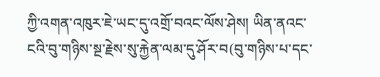ཀྱི་འགན་འཁུར་ཇེ་ཡང་དུ་འགྲོ་བའང་ལོས་ཤེས། ཡིན་ནའང་ངའི་བུ་གཉིས་སྔ་རྗེས་སུ་རྐྱེན་ལམ་དུ་ཤོར་བ(བུ་གཉིས་པ་དང་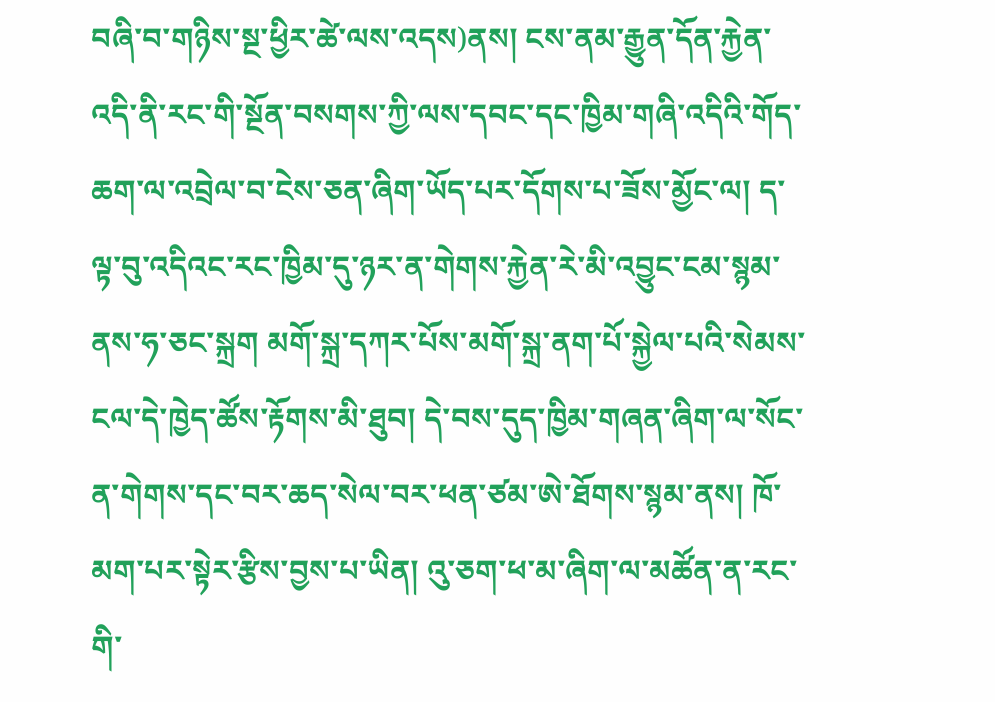བཞི་བ་གཉིས་སྔ་ཕྱིར་ཚེ་ལས་འདས)ནས། ངས་ནམ་རྒྱུན་དོན་རྐྱེན་འདི་ནི་རང་གི་སྔོན་བསགས་ཀྱི་ལས་དབང་དང་ཁྱིམ་གཞི་འདིའི་གོད་ཆག་ལ་འབྲེལ་བ་ངེས་ཅན་ཞིག་ཡོད་པར་དོགས་པ་ཟོས་མྱོང་ལ། ད་ལྟ་བུ་འདིའང་རང་ཁྱིམ་དུ་ཉར་ན་གེགས་རྐྱེན་རེ་མི་འབྱུང་ངམ་སྙམ་ནས་ཧ་ཅང་སྐྲག མགོ་སྐྲ་དཀར་པོས་མགོ་སྐྲ་ནག་པོ་སྐྱེལ་པའི་སེམས་ངལ་དེ་ཁྱེད་ཚོས་རྟོགས་མི་ཐུབ། དེ་བས་དུད་ཁྱིམ་གཞན་ཞིག་ལ་སོང་ན་གེགས་དང་བར་ཆད་སེལ་བར་ཕན་ཙམ་ཨེ་ཐོགས་སྙམ་ནས། ཁོ་མག་པར་སྟེར་རྩིས་བྱས་པ་ཡིན། འུ་ཅག་ཕ་མ་ཞིག་ལ་མཚོན་ན་རང་གི་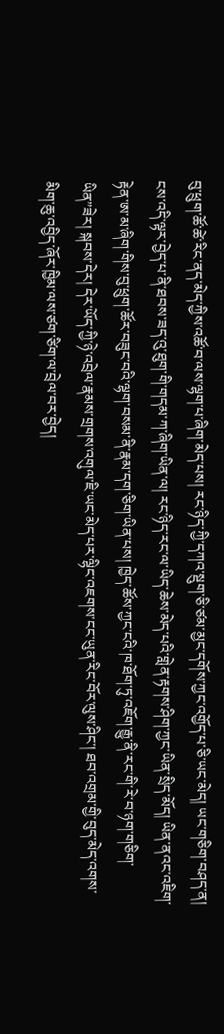བུ་ཕྲུག་ཚོ་ཚེ་རིང་ནད་མེད་ཀྱིས་འཚོ་བ་ལས་ལྷག་པ་ཞིག་མེད་པས། རང་ཉིད་ཀྱི་དཀའ་སྡུག་ཅི་ཙམ་མྱང་དགོས་ཀྱང་འགྱོད་པ་ཅི་ཡང་མེད། ཡང་གཅིག་བཤད་ན། ངས་འདི་ལྟར་བྱེད་པ་ནི་ཐབས་ཟད་འུ་ཐུག་གི་གདམ་ཀ་ཞིག་ཡིན་ལ། རང་ཉིད་རང་ལ་ཡིད་ཆེས་མེད་པའི་གླེན་རྟགས་ཤིག་ཀྱང་ཡིན་སྲིད་མོད། ཡིན་ནའང་འཇིག་རྟེན་ཨ་མ་ཞིག་གིས་བུ་ཕྲུག་ཚོར་བཟུང་བའི་ལྷག་བསམ་ནི་རྣམ་དག་ཅིག་ཡིན་པས། ཁྱེད་ཚོས་ཀྱང་ངའི་ཁ་ཐོག་ཏུ་འཇོག་རྒྱུ་ནི་རང་གི་རེ་བ་ཉག་གཅིག་ཡིན”ཟེར། སྐབས་དེར། དེར་ཡོད་ཀྱི་ཉེ་འབྲེལ་རྣམས་གྲགས་འགུལ་ཇི་ཡང་མེད་པར་ལྷིང་འཇགས་ངང་ཡུན་རིང་བོར་ལུས་ཤིང་། ཐབ་འགྲམ་གྱི་བུད་མེད་འགས་མིག་ཆུ་འབྱིད་ཞོར་ཁྱིམ་ལས་ཙག་ཙིག་ལ་བྲེལ་བར་བྱེད།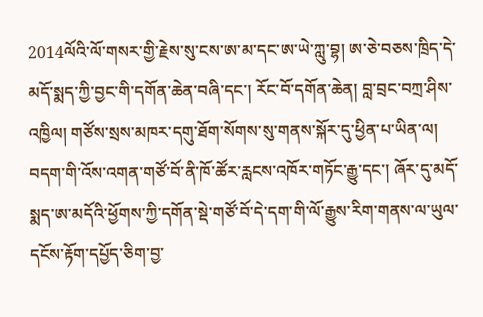2014ལོའི་ལོ་གསར་གྱི་རྗེས་སུ་ངས་ཨ་མ་དང་ཨ་ཡེ་ཀླུ་བྷ། ཨ་ཅེ་བཅས་ཁྲིད་དེ་མདོ་སྨད་ཀྱི་བྱང་གི་དགོན་ཆེན་བཞི་དང་། རོང་བོ་དགོན་ཆེན། བླ་བྲང་བཀྲ་ཤིས་འཁྱིལ། གཙོས་སྲས་མཁར་དགུ་ཐོག་སོགས་སུ་གནས་སྐོར་དུ་ཕྱིན་པ་ཡིན་ལ། བདག་གི་འོས་འགན་གཙོ་བོ་ནི་ཁོ་ཚོར་རླངས་འཁོར་གཏོང་རྒྱུ་དང་། ཞོར་དུ་མདོ་སྨད་ཨ་མདོའི་ཕྱོགས་ཀྱི་དགོན་སྡེ་གཙོ་བོ་དེ་དག་གི་ལོ་རྒྱུས་རིག་གནས་ལ་ཡུལ་དངོས་རྟོག་དཔྱོད་ཅིག་བྱ་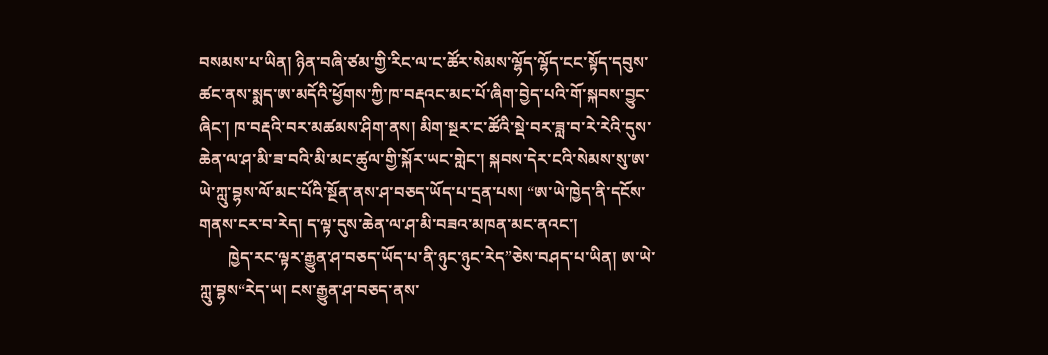བསམས་པ་ཡིན། ཉིན་བཞི་ཙམ་གྱི་རིང་ལ་ང་ཚོར་སེམས་ལྷོད་ལྷོད་ངང་སྟོད་དབུས་ཚང་ནས་སྨད་ཨ་མདོའི་ཕྱོགས་ཀྱི་ཁ་བརྡའང་མང་པོ་ཞིག་བྱེད་པའི་གོ་སྐབས་བྱུང་ཞིང་། ཁ་བརྡའི་བར་མཚམས་ཤིག་ནས། མིག་སྔར་ང་ཚོའི་སྡེ་བར་ཟླ་བ་རེ་རེའི་དུས་ཆེན་ལ་ཤ་མི་ཟ་བའི་མི་མང་ཚུལ་གྱི་སྐོར་ཡང་གླེང་། སྐབས་དེར་ངའི་སེམས་སུ་ཨ་ཡེ་ཀླུ་བྷས་ལོ་མང་པོའི་སྔོན་ནས་ཤ་བཅད་ཡོད་པ་དྲན་པས། “ཨ་ཡེ་ཁྱེད་ནི་དངོས་གནས་ངར་བ་རེད། ད་ལྟ་དུས་ཆེན་ལ་ཤ་མི་བཟའ་མཁན་མང་ནའང་།
       ཁྱེད་རང་ལྟར་རྒྱུན་ཤ་བཅད་ཡོད་པ་ནི་ཉུང་ཉུང་རེད”ཅེས་བཤད་པ་ཡིན། ཨ་ཡེ་ཀླུ་བྷས“རེད་ཡ། ངས་རྒྱུན་ཤ་བཅད་ནས་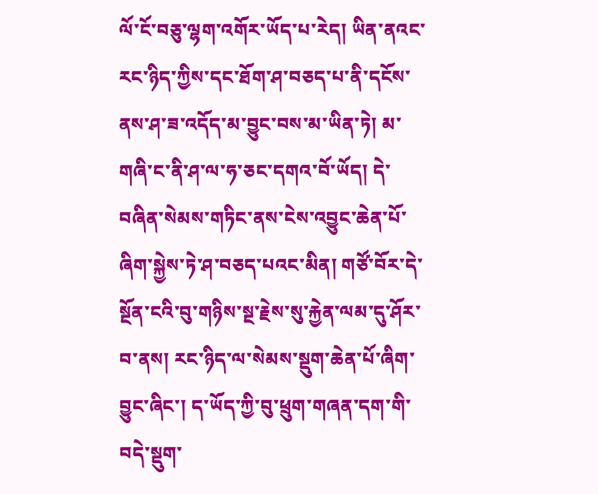ལོ་ངོ་བཅུ་ལྷག་འགོར་ཡོད་པ་རེད། ཡིན་ནའང་རང་ཉིད་ཀྱིས་དང་ཐོག་ཤ་བཅད་པ་ནི་དངོས་ནས་ཤ་ཟ་འདོད་མ་བྱུང་བས་མ་ཡིན་ཏེ། མ་གཞི་ང་ནི་ཤ་ལ་ཧ་ཅང་དགའ་བོ་ཡོད། དེ་བཞིན་སེམས་གཏིང་ནས་ངེས་འབྱུང་ཆེན་པོ་ཞིག་སྐྱེས་ཏེ་ཤ་བཅད་པའང་མིན། གཙོ་བོར་དེ་སྔོན་ངའི་བུ་གཉིས་སྔ་རྗེས་སུ་རྐྱེན་ལམ་དུ་ཤོར་བ་ནས། རང་ཉིད་ལ་སེམས་སྡུག་ཆེན་པོ་ཞིག་བྱུང་ཞིང་། ད་ཡོད་ཀྱི་བུ་ཕྲུག་གཞན་དག་གི་བདེ་སྡུག་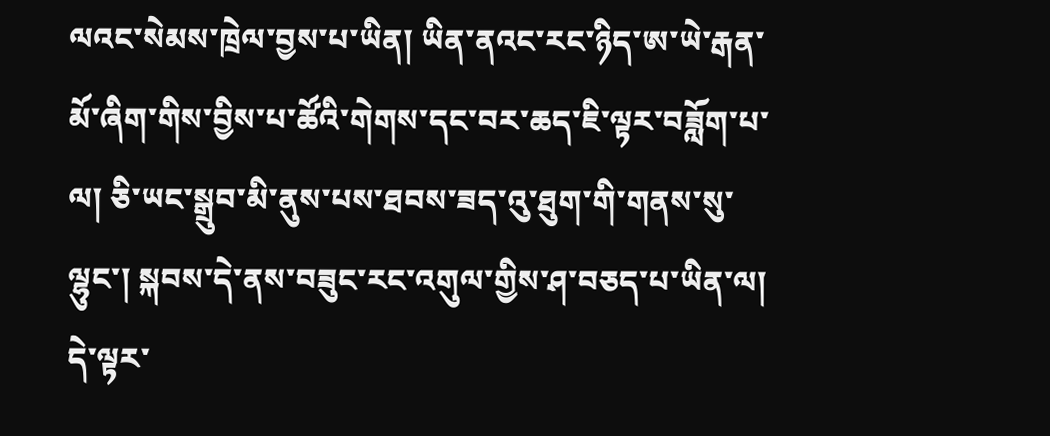ལའང་སེམས་ཁྲེལ་བྱས་པ་ཡིན། ཡིན་ནའང་རང་ཉིད་ཨ་ཡེ་རྒན་མོ་ཞིག་གིས་བྱིས་པ་ཚོའི་གེགས་དང་བར་ཆད་ཇི་ལྟར་བཟློག་པ་ལ། ཅི་ཡང་སྒྲུབ་མི་ནུས་པས་ཐབས་ཟད་འུ་ཐུག་གི་གནས་སུ་ལྷུང་། སྐབས་དེ་ནས་བཟུང་རང་འགུལ་གྱིས་ཤ་བཅད་པ་ཡིན་ལ། དེ་ལྟར་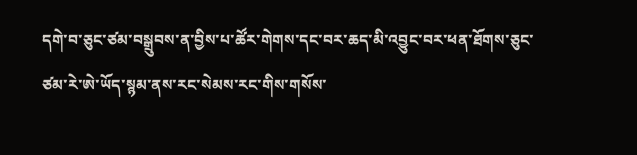དགེ་བ་ཅུང་ཙམ་བསྒྲུབས་ན་བྱིས་པ་ཚོར་གེགས་དང་བར་ཆད་མི་འབྱུང་བར་ཕན་ཐོགས་ཅུང་ཙམ་རེ་ཨེ་ཡོད་སྙམ་ནས་རང་སེམས་རང་གིས་གསོས་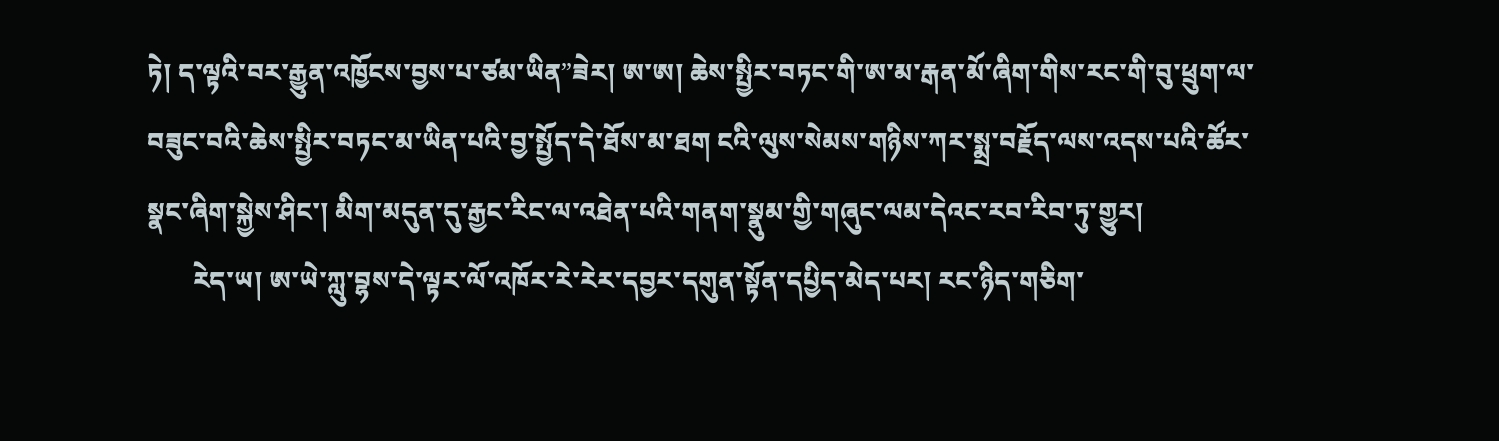ཏེ། ད་ལྟའི་བར་རྒྱུན་འཁྱོངས་བྱས་པ་ཙམ་ཡིན”ཟེར། ཨ་ཨ། ཆེས་སྤྱིར་བཏང་གི་ཨ་མ་རྒན་མོ་ཞིག་གིས་རང་གི་བུ་ཕྲུག་ལ་བཟུང་བའི་ཆེས་སྤྱིར་བཏང་མ་ཡིན་པའི་བྱ་སྤྱོད་དེ་ཐོས་མ་ཐག ངའི་ལུས་སེམས་གཉིས་ཀར་སྨྲ་བརྗོད་ལས་འདས་པའི་ཚོར་སྣང་ཞིག་སྐྱེས་ཤིང་། མིག་མདུན་དུ་རྒྱང་རིང་ལ་འཐེན་པའི་གནག་སྣུམ་གྱི་གཞུང་ལམ་དེའང་རབ་རིབ་ཏུ་གྱུར།
       རེད་ཡ། ཨ་ཡེ་ཀླུ་བྷས་དེ་ལྟར་ལོ་འཁོར་རེ་རེར་དབྱར་དགུན་སྟོན་དཔྱིད་མེད་པར། རང་ཉིད་གཅིག་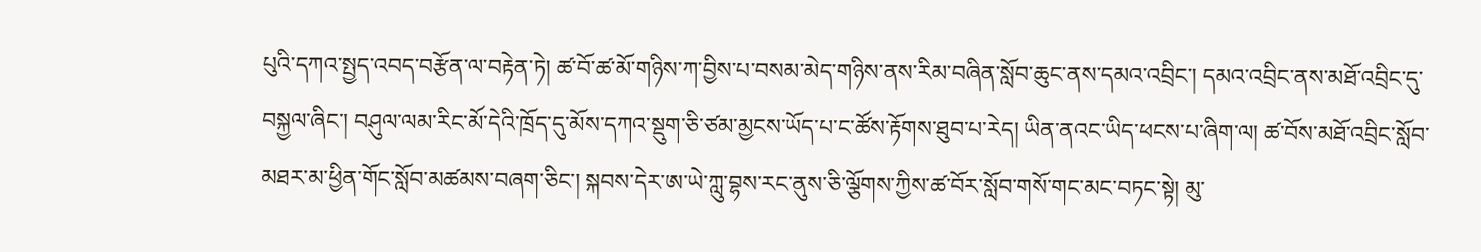པུའི་དཀའ་སྤྱད་འབད་བརྩོན་ལ་བརྟེན་ཏེ། ཚ་བོ་ཚ་མོ་གཉིས་ཀ་བྱིས་པ་བསམ་མེད་གཉིས་ནས་རིམ་བཞིན་སློབ་ཆུང་ནས་དམའ་འབྲིང་། དམའ་འབྲིང་ནས་མཐོ་འབྲིང་དུ་བསྐྱལ་ཞིང་། བཤུལ་ལམ་རིང་མོ་དེའི་ཁྲོད་དུ་མོས་དཀའ་སྡུག་ཅི་ཙམ་མྱངས་ཡོད་པ་ང་ཚོས་རྟོགས་ཐུབ་པ་རེད། ཡིན་ནའང་ཡིད་ཕངས་པ་ཞིག་ལ། ཚ་བོས་མཐོ་འབྲིང་སློབ་མཐར་མ་ཕྱིན་གོང་སློབ་མཚམས་བཞག་ཅིང་། སྐབས་དེར་ཨ་ཡེ་ཀླུ་བྷས་རང་ནུས་ཅི་ལྕོགས་ཀྱིས་ཚ་བོར་སློབ་གསོ་གང་མང་བཏང་སྟེ། མུ་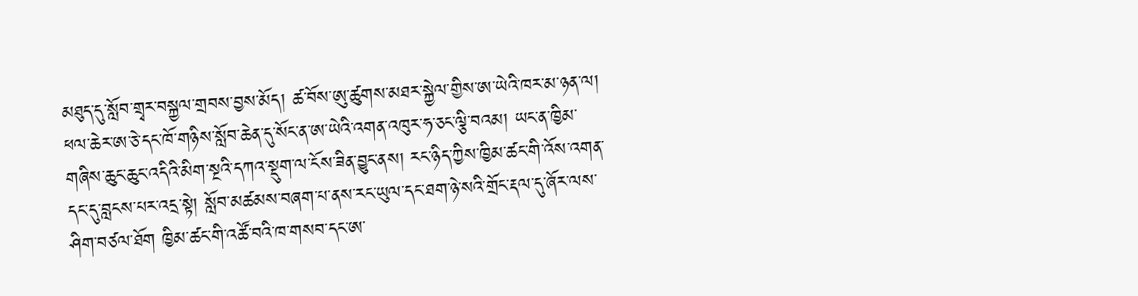མཐུད་དུ་སློབ་གྲྭར་བསྐྱལ་གྲབས་བྱས་མོད། ཚ་བོས་ཨུ་ཚུགས་མཐར་སྐྱེལ་གྱིས་ཨ་ཡེའི་ཁར་མ་ཉན་ལ། ཕལ་ཆེར་ཨ་ཅེ་དང་ཁོ་གཉིས་སློབ་ཆེན་དུ་སོང་ན་ཨ་ཡེའི་འགན་འཁུར་ཧ་ཅང་ལྕི་བའམ། ཡང་ན་ཁྱིམ་གཞིས་ཆུང་ཆུང་འདིའི་མིག་སྔའི་དཀའ་སྡུག་ལ་ངོས་ཟིན་བྱུང་ནས། རང་ཉིད་ཀྱིས་ཁྱིམ་ཚང་གི་འོས་འགན་དང་དུ་བླངས་པར་འདྲ་སྟེ། སློབ་མཚམས་བཞག་པ་ནས་རང་ཡུལ་དང་ཐག་ཉེ་སའི་གྲོང་རྡལ་དུ་ཞོར་ལས་ཤིག་བཙལ་ཐོག ཁྱིམ་ཚང་གི་འཚོ་བའི་ཁ་གསབ་དང་ཨ་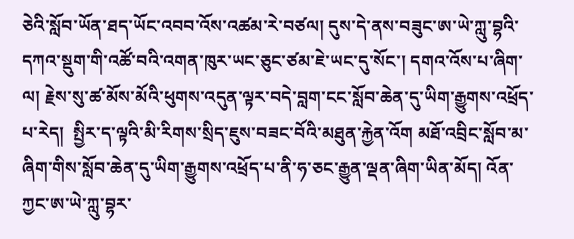ཅེའི་སློབ་ཡོན་ཐད་ཡོང་འབབ་འོས་འཚམ་རེ་བཙལ། དུས་དེ་ནས་བཟུང་ཨ་ཡེ་ཀླུ་བྷའི་དཀའ་སྡུག་གི་འཚོ་བའི་འགན་ཁུར་ཡང་ཅུང་ཙམ་ཇེ་ཡང་དུ་སོང་། དགའ་འོས་པ་ཞིག་ལ། རྗེས་སུ་ཚ་མོས་མོའི་ཕུགས་འདུན་ལྟར་བདེ་བླག་ངང་སློབ་ཆེན་དུ་ཡིག་རྒྱུགས་འཕྲོད་པ་རེད།  སྤྱིར་ད་ལྟའི་མི་རིགས་སྲིད་ཇུས་བཟང་བོའི་མཐུན་རྐྱེན་འོག མཐོ་འབྲིང་སློབ་མ་ཞིག་གིས་སློབ་ཆེན་དུ་ཡིག་རྒྱུགས་འཕྲོད་པ་ནི་ཧ་ཅང་རྒྱུན་ལྡན་ཞིག་ཡིན་མོད། འོན་ཀྱང་ཨ་ཡེ་ཀླུ་བྷར་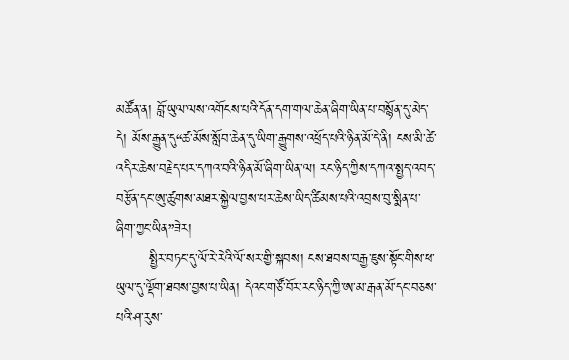མཚོན་ན། བློ་ཡུལ་ལས་འགོངས་པའི་དོན་དག་གལ་ཆེན་ཞིག་ཡིན་པ་བསྙོན་དུ་མེད་དེ། མོས་རྒྱུན་དུ“ཚ་མོས་སློབ་ཆེན་དུ་ཡིག་རྒྱུགས་འཕྲོད་པའི་ཉིན་མོ་དེ་ནི། ངས་མི་ཚེ་འདིར་ཆེས་བརྗེད་པར་དཀའ་བའི་ཉིན་མོ་ཞིག་ཡིན་ལ། རང་ཉིད་ཀྱིས་དཀའ་སྤྱད་འབད་བརྩོན་དང་ཨུ་ཚུགས་མཐར་སྐྱེལ་བྱས་པར་ཆེས་ཡིད་ཚིམས་པའི་འབྲས་བུ་སྨིན་པ་ཞིག་ཀྱང་ཡིན”ཟེར།
       སྤྱིར་བཏང་དུ་ལོ་རེ་རེའི་ལོ་སར་གྱི་སྐབས། ངས་ཐབས་བརྒྱ་ཇུས་སྟོང་གིས་ཕ་ཡུལ་དུ་ལྡོག་ཐབས་བྱས་པ་ཡིན། དེའང་གཙོ་བོར་རང་ཉིད་ཀྱི་ཨ་མ་རྒན་མོ་དང་བཅས་པའི་ཤ་རུས་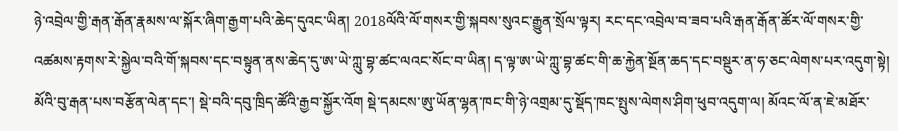ཉེ་འབྲེལ་གྱི་རྒན་རྒོན་རྣམས་ལ་སྐོར་ཞིག་རྒྱག་པའི་ཆེད་དུའང་ཡིན། 2018ལོའི་ལོ་གསར་གྱི་སྐབས་སུའང་རྒྱུན་སྲོལ་ལྟར། རང་དང་འབྲེལ་བ་ཟབ་པའི་རྒན་རྒོན་ཚོར་ལོ་གསར་གྱི་འཚམས་རྟགས་རེ་སྐྱེལ་བའི་གོ་སྐབས་དང་བསྟུན་ནས་ཆེད་དུ་ཨ་ཡེ་ཀླུ་བྷ་ཚང་ལའང་སོང་བ་ཡིན། ད་ལྟ་ཨ་ཡེ་ཀླུ་བྷ་ཚང་གི་ཆ་རྐྱེན་སྔོན་ཆད་དང་བསྡུར་ན་ཧ་ཅང་ལེགས་པར་འདུག་སྟེ། མོའི་བུ་རྒན་པས་བརྩོན་ལེན་དང་། སྡེ་བའི་དབུ་ཁྲིད་ཚོའི་རྒྱབ་སྐྱོར་འོག སྡེ་དམངས་ཨུ་ཡོན་ལྷན་ཁང་གི་ཉེ་འགྲམ་དུ་སྡོད་ཁང་སྤུས་ལེགས་ཤིག་ཕུབ་འདུག་ལ། མོའང་ལོ་ན་ཇེ་མཐོར་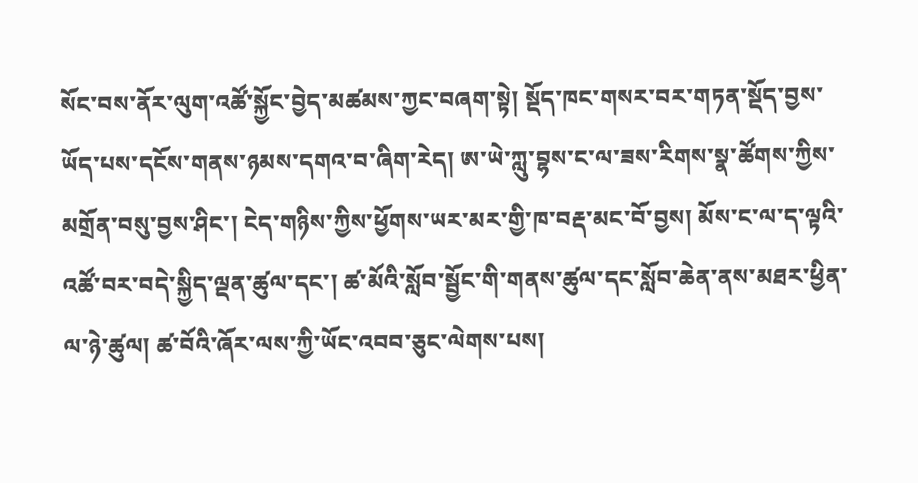སོང་བས་ནོར་ལུག་འཚོ་སྐྱོང་བྱེད་མཚམས་ཀྱང་བཞག་སྟེ། སྡོད་ཁང་གསར་བར་གཏན་སྡོད་བྱས་ཡོད་པས་དངོས་གནས་ཉམས་དགའ་བ་ཞིག་རེད། ཨ་ཡེ་ཀླུ་བྷས་ང་ལ་ཟས་རིགས་སྣ་ཚོགས་ཀྱིས་མགྲོན་བསུ་བྱས་ཤིང་། ངེད་གཉིས་ཀྱིས་ཕྱོགས་ཡར་མར་གྱི་ཁ་བརྡ་མང་བོ་བྱས། མོས་ང་ལ་ད་ལྟའི་འཚོ་བར་བདེ་སྐྱིད་ལྡན་ཚུལ་དང་། ཚ་མོའི་སློབ་སྦྱོང་གི་གནས་ཚུལ་དང་སློབ་ཆེན་ནས་མཐར་ཕྱིན་ལ་ཉེ་ཚུལ། ཚ་བོའི་ཞོར་ལས་ཀྱི་ཡོང་འབབ་ཅུང་ལེགས་པས།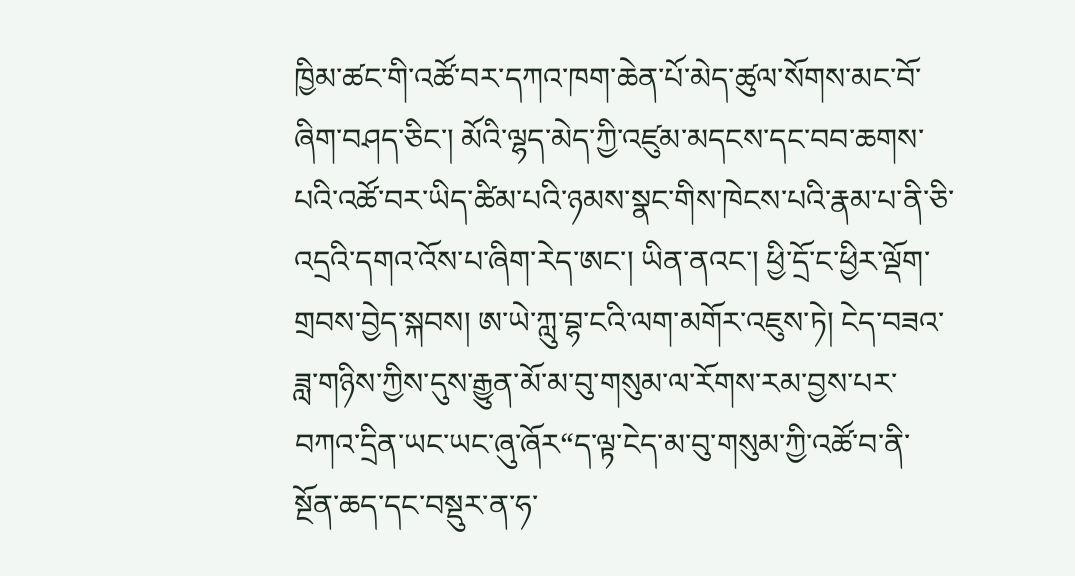ཁྱིམ་ཚང་གི་འཚོ་བར་དཀའ་ཁག་ཆེན་པོ་མེད་ཚུལ་སོགས་མང་བོ་ཞིག་བཤད་ཅིང་། མོའི་ལྷད་མེད་ཀྱི་འཛུམ་མདངས་དང་བབ་ཆགས་པའི་འཚོ་བར་ཡིད་ཚིམ་པའི་ཉམས་སྣང་གིས་ཁེངས་པའི་རྣམ་པ་ནི་ཅི་འདྲའི་དགའ་འོས་པ་ཞིག་རེད་ཨང་། ཡིན་ནའང་། ཕྱི་དྲོ་ང་ཕྱིར་ལྡོག་གྲབས་བྱེད་སྐབས། ཨ་ཡེ་ཀླུ་བྷ་ངའི་ལག་མགོར་འཇུས་ཏེ། ངེད་བཟའ་ཟླ་གཉིས་ཀྱིས་དུས་རྒྱུན་མོ་མ་བུ་གསུམ་ལ་རོགས་རམ་བྱས་པར་བཀའ་དྲིན་ཡང་ཡང་ཞུ་ཞོར“ད་ལྟ་ངེད་མ་བུ་གསུམ་ཀྱི་འཚོ་བ་ནི་སྔོན་ཆད་དང་བསྡུར་ན་ཧ་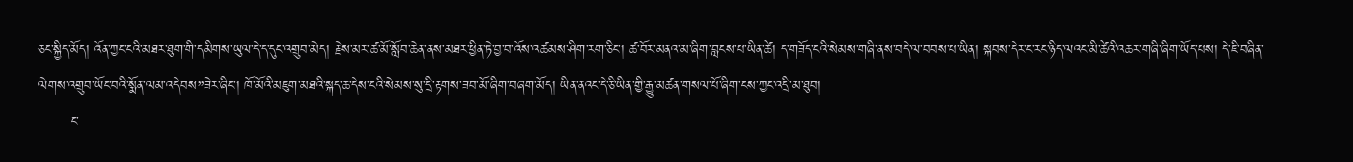ཅང་སྐྱིད་མོད། འོན་ཀྱང་ངའི་མཐར་ཐུག་གི་དམིགས་ཡུལ་དེ་ད་དུང་འགྲུབ་མེད། རྗེས་མར་ཚ་མོ་སློབ་ཆེན་ནས་མཐར་ཕྱིན་ཏེ་བྱ་བ་འོས་འཚམས་ཤིག་རག་ཅིང་། ཚ་བོར་མནའ་མ་ཞིག་བླངས་པ་ཡིན་ཚེ། ད་གཟོད་ངའི་སེམས་གཞི་ནས་བདེ་ལ་བབས་པ་ཡིན། སྐབས་དེར་ང་རང་ཉིད་ལའང་མི་ཚེའི་འཆར་གཞི་ཞིག་ཡོད་པས། དེ་ཇི་བཞིན་ལེགས་འགྲུབ་ཡོང་བའི་སྨོན་ལམ་འདེབས”ཟེར་ཞིང་། ཁོ་མོའི་མཇུག་མཐའི་སྐད་ཆ་དེས་ངའི་སེམས་སུ་དྲི་རྟགས་ཟབ་མོ་ཞིག་བཞག་མོད། ཡིན་ནའང་དེ་ཅི་ཡིན་གྱི་རྒྱུ་མཚན་གསལ་པོ་ཞིག་ངས་ཀྱང་འདྲི་མ་ཐུབ།
       ང་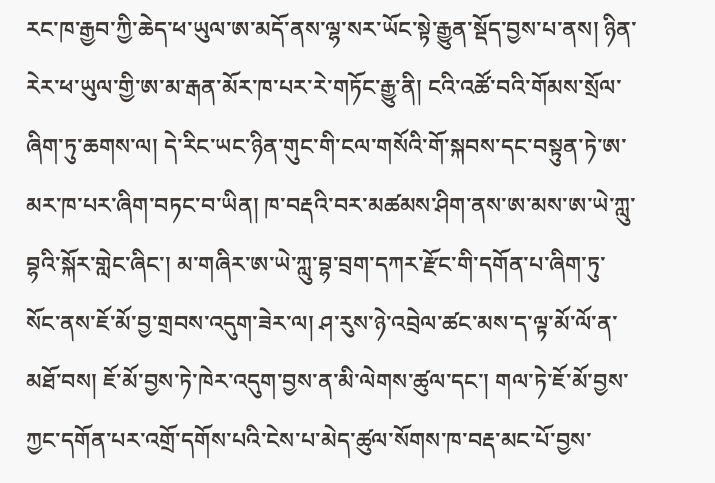རང་ཁ་རྒྱབ་ཀྱི་ཆེད་ཕ་ཡུལ་ཨ་མདོ་ནས་ལྷ་སར་ཡོང་སྟེ་རྒྱུན་སྡོད་བྱས་པ་ནས། ཉིན་རེར་ཕ་ཡུལ་གྱི་ཨ་མ་རྒན་མོར་ཁ་པར་རེ་གཏོང་རྒྱུ་ནི། ངའི་འཚོ་བའི་གོམས་སྲོལ་ཞིག་ཏུ་ཆགས་ལ། དེ་རིང་ཡང་ཉིན་གུང་གི་ངལ་གསོའི་གོ་སྐབས་དང་བསྟུན་ཏེ་ཨ་མར་ཁ་པར་ཞིག་བཏང་བ་ཡིན། ཁ་བརྡའི་བར་མཚམས་ཤིག་ནས་ཨ་མས་ཨ་ཡེ་ཀླུ་བྷའི་སྐོར་གླེང་ཞིང་། མ་གཞིར་ཨ་ཡེ་ཀླུ་བྷ་བྲག་དཀར་རྫོང་གི་དགོན་པ་ཞིག་ཏུ་སོང་ནས་ཇོ་མོ་བྱ་གྲབས་འདུག་ཟེར་ལ། ཤ་རུས་ཉེ་འབྲེལ་ཚང་མས་ད་ལྟ་མོ་ལོ་ན་མཐོ་བས། ཇོ་མོ་བྱས་ཏེ་ཁེར་འདུག་བྱས་ན་མི་ལེགས་ཚུལ་དང་། གལ་ཏེ་ཇོ་མོ་བྱས་ཀྱང་དགོན་པར་འགྲོ་དགོས་པའི་ངེས་པ་མེད་ཚུལ་སོགས་ཁ་བརྡ་མང་པོ་བྱས་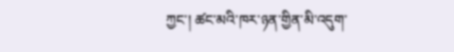ཀྱང་། ཚང་མའི་ཁར་ཉན་གྱིན་མི་འདུག་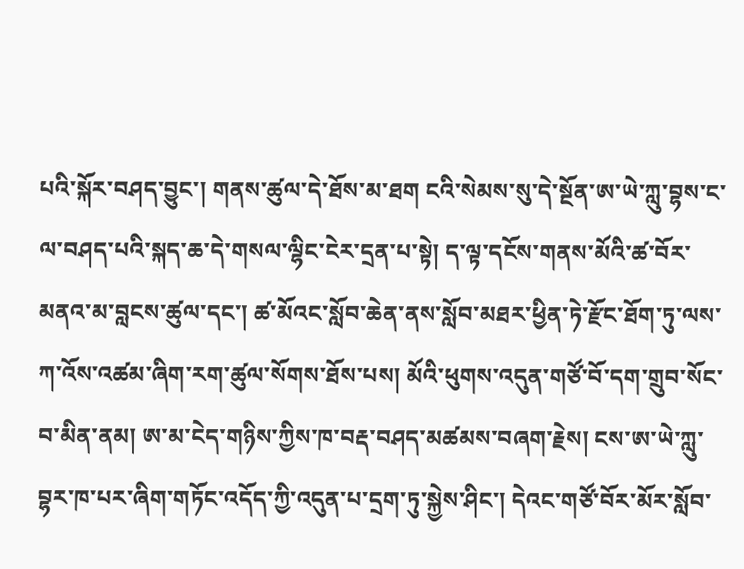པའི་སྐོར་བཤད་བྱུང་། གནས་ཚུལ་དེ་ཐོས་མ་ཐག ངའི་སེམས་སུ་དེ་སྔོན་ཨ་ཡེ་ཀླུ་བྷས་ང་ལ་བཤད་པའི་སྐད་ཆ་དེ་གསལ་ལྷིང་ངེར་དྲན་པ་སྟེ། ད་ལྟ་དངོས་གནས་མོའི་ཚ་བོར་མནའ་མ་བླངས་ཚུལ་དང་། ཚ་མོའང་སློབ་ཆེན་ནས་སློབ་མཐར་ཕྱིན་ཏེ་རྫོང་ཐོག་ཏུ་ལས་ཀ་འོས་འཚམ་ཞིག་རག་ཚུལ་སོགས་ཐོས་པས། མོའི་ཕུགས་འདུན་གཙོ་བོ་དག་གྲུབ་སོང་བ་མིན་ནམ། ཨ་མ་ངེད་གཉིས་ཀྱིས་ཁ་བརྡ་བཤད་མཚམས་བཞག་རྗེས། ངས་ཨ་ཡེ་ཀླུ་བྷར་ཁ་པར་ཞིག་གཏོང་འདོད་ཀྱི་འདུན་པ་དྲག་ཏུ་སྐྱེས་ཤིང་། དེའང་གཙོ་བོར་མོར་སློབ་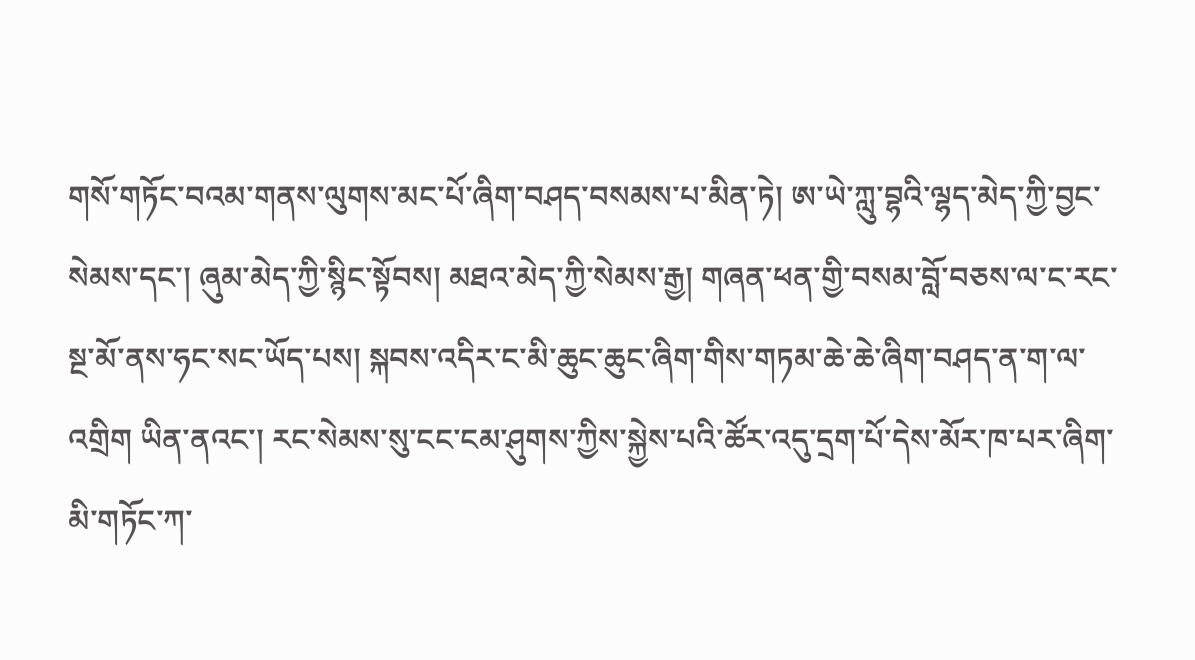གསོ་གཏོང་བའམ་གནས་ལུགས་མང་པོ་ཞིག་བཤད་བསམས་པ་མིན་ཏེ། ཨ་ཡེ་ཀླུ་བྷའི་ལྷད་མེད་ཀྱི་བྱང་སེམས་དང་། ཞུམ་མེད་ཀྱི་སྙིང་སྟོབས། མཐའ་མེད་ཀྱི་སེམས་རྒྱ། གཞན་ཕན་གྱི་བསམ་བློ་བཅས་ལ་ང་རང་སྔ་མོ་ནས་ཧང་སང་ཡོད་པས། སྐབས་འདིར་ང་མི་ཆུང་ཆུང་ཞིག་གིས་གཏམ་ཆེ་ཆེ་ཞིག་བཤད་ན་ག་ལ་འགྲིག ཡིན་ནའང་། རང་སེམས་སུ་ངང་ངམ་ཤུགས་ཀྱིས་སྐྱེས་པའི་ཚོར་འདུ་དྲག་པོ་དེས་མོར་ཁ་པར་ཞིག་མི་གཏོང་ཀ་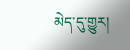མེད་དུ་གྱུར།